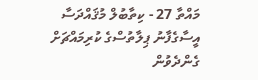މައްތާ 27 - ކިތާބުލް މުޤައްދަސާ
އީސާގެފާނު ޕިލާތުސްގެ ކުރިމައްޗަށް ގެންދެވުން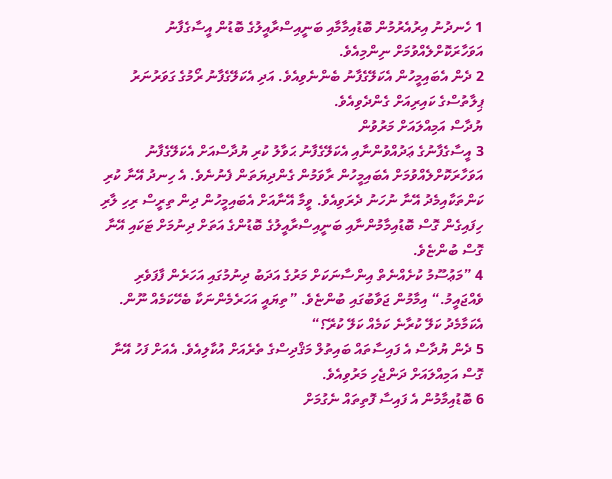1 ހެނދުނު އިރުއެރުމުން ބޮޑުއިމާމާއި ބަނީއިސްރާއީލުގެ ބޮޑުން އީސާގެފާނު އަވަހާރަކޮށްލެއްވުމަށް ނިންމިއެވެ.
2 ދެން އެބައިމީހުން އެކަލޭގެފާނު ބެންނެވިއެވެ. އަދި އެކަލޭގެފާނު ރޯމުގެ ގަވަރުނަރު ޕިލާތުސްގެ ކައިރިއަށް ގެންދެވިއެވެ.
ޔުދާސް އަމިއްލައަށް މަރުވުން
3 އީސާގެފާނުގެ ޢަދުއްވުންނާއި އެކަލޭގެފާނު ޙަވާލު ކުރި ޔުދާސްއަށް އެކަލޭގެފާނު އަވަހާރަކޮށްލެއްވުމަށް އެބައިމީހުން ރާވަމުން ގެންދިޔަތަން ފެނުނެވެ. އެ ހިނދު އޭނާ ކުރި ކަންތަކާއިމެދު އޭނާ ނުހަނު ދެރަވިއެވެ. ވީމާ އޭނާއަށް އެބައިމީހުން ދިން ތިރީސް ރިހި ލާރި ހިފައިގެން ގޮސް ބޮޑުއިމާމުންނާއި ބަނީއިސްރާއީލުގެ ބޮޑުންގެ އަތަށް ދިނުމަށް ޓަކައި އޭނާ ގޮސް ބުންޏެވެ.
4 ”މަޢުސޫމު ކުށެއްނެތް އިންސާނަކަށް މަރުގެ އަދަބު ދިނުމުގައި އަހަރެން ފާފަވެރި ވެއްޖައީމު.“ އިމާމުން ޖަވާބުގައި ބުންޏެވެ. ”ތިޔައީ އަހަރެމެންނަކާ ބެހޭކަމެއް ނޫން. އެކަމާމެދު ކަލޭ ކުރާނެ ކަމެއް ކަލޭ ކުރޭ؟“
5 ދެން ޔުދާސް އެ ފައިސާތައް ބައިތުލް މަޤްދިސްގެ ތެރެއަށް އުކާލިއެވެ. އެއަށް ފަހު އޭނާ ގޮސް އަމިއްލައަށް ދަންޖެހި މަރުވިއެވެ.
6 ބޮޑުއިމާމުން އެ ފައިސާ ފޮތިތައް ނެގުމަށް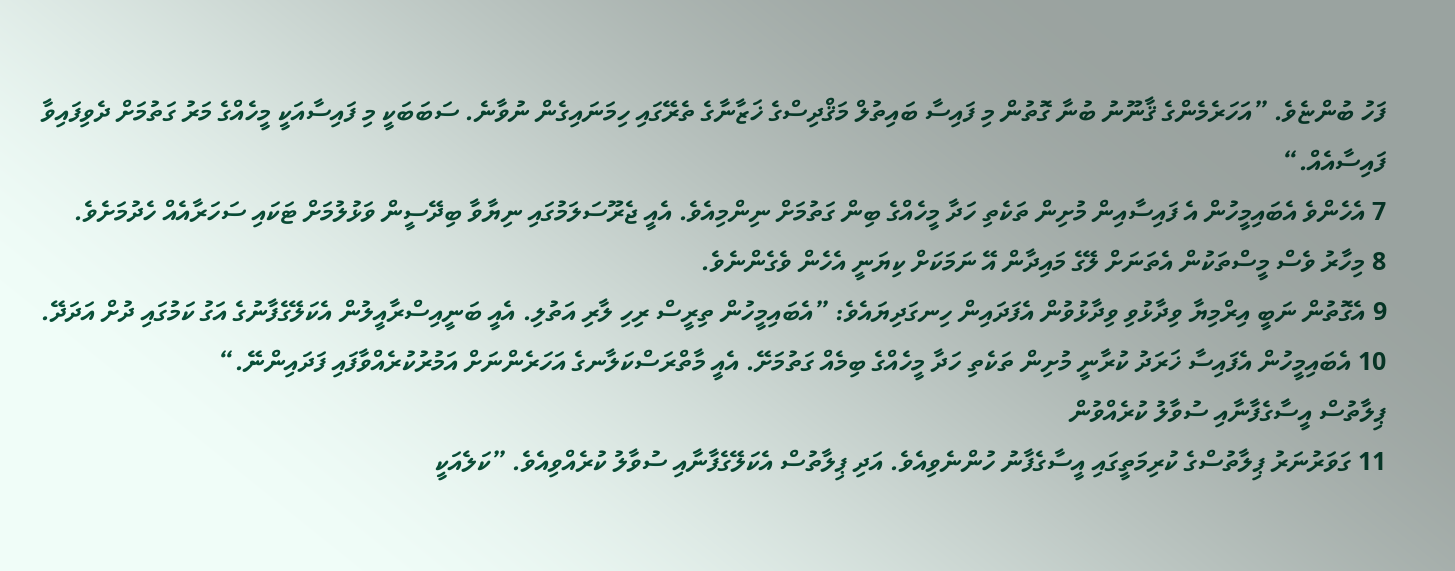ފަހު ބުންޏެވެ. ”އަހަރެމެންގެ ޤާނޫނު ބުނާ ގޮތުން މި ފައިސާ ބައިތުލް މަޤްދިސްގެ ޚަޒާނާގެ ތެރޭގައި ހިމަނައިގެން ނުވާނެ. ސަބަބަކީ މި ފައިސާއަކީ މީހެއްގެ މަރު ގަތުމަށް ދެވިފައިވާ ފައިސާއެއް.“
7 އެހެންވެ އެބައިމީހުން އެ ފައިސާއިން މުށިން ތަކެތި ހަދާ މީހެއްގެ ބިން ގަތުމަށް ނިންމިއެވެ. އެއީ ޖެރޫސަލަމުގައި ނިޔާވާ ބިދޭސީން ވަޅުލުމަށް ޓަކައި ސަހަރާއެއް ހެދުމަށެވެ.
8 މިހާރު ވެސް މީސްތަކުން އެތަނަށް ލޭގެ މައިދާން އޭ ނަމަކަށް ކިޔަނީ އެހެން ވެގެންނެވެ.
9 އެގޮތުން ނަބީ އިރްމިޔާ ވިދާޅުވި ވިދާޅުވުން އެފަދައިން ހިނގަދިޔައެވެ: ”އެބައިމީހުން ތިރީސް ރިހި ލާރި އަތުލި. އެއީ ބަނީއިސްރާއީލުން އެކަލޭގެފާނުގެ އަގު ކަމުގައި ދުށް އަދަދޭ.
10 އެބައިމީހުން އެފައިސާ ޚަރަދު ކުރާނީ މުށިން ތަކެތި ހަދާ މީހެއްގެ ބިމެއް ގަތުމަށޭ. އެއީ މާތްރަސްކަލާނގެ އަހަރެންނަށް އަމުރުކުރެއްވާފައި ފަދައިންނޭ.“
ޕިލާތުސް އީސާގެފާނާއި ސުވާލު ކުރެއްވުން
11 ގަވަރުނަރު ޕިލާތުސްގެ ކުރިމަތީގައި އީސާގެފާނު ހުންނެވިއެވެ. އަދި ޕިލާތުސް އެކަލޭގެފާނާއި ސުވާލު ކުރެއްވިއެވެ. ”ކަލެއަކީ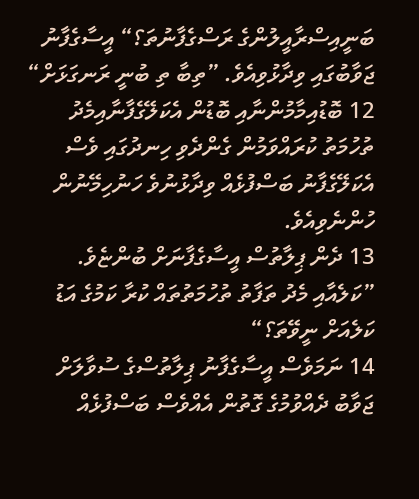ބަނީއިސްރާއީލުންގެ ރަސްގެފާނުތަ؟“ އީސާގެފާނު ޖަވާބުގައި ވިދާޅުވިއެވެ. ”ތިބާ ތި ބުނީ ރަނގަޅަށް“
12 ބޮޑުއިމާމުންނާއި ބޮޑުން އެކަލޭގެފާނާއިމެދު ތުހުމަތު ކުރައްވަމުން ގެންދެވި ހިނދުގައި ވެސް އެކަލޭގެފާނު ބަސްފުޅެއް ވިދާޅުނުވެ ހަނުހިމޭނުން ހުންނެވިއެވެ.
13 ދެން ޕިލާތުސް އީސާގެފާނަށް ބުންޏެވެ. ”ކަލެއާއި މެދު ތަފާތު ތުހުމަތުތައް ކުރާ ކަމުގެ އަޑު ކަލެއަށް ނީވޭތަ؟“
14 ނަމަވެސް އީސާގެފާނު ޕިލާތުސްގެ ސުވާލަށް ޖަވާބު ދެއްވުމުގެ ގޮތުން އެއްވެސް ބަސްފުޅެއް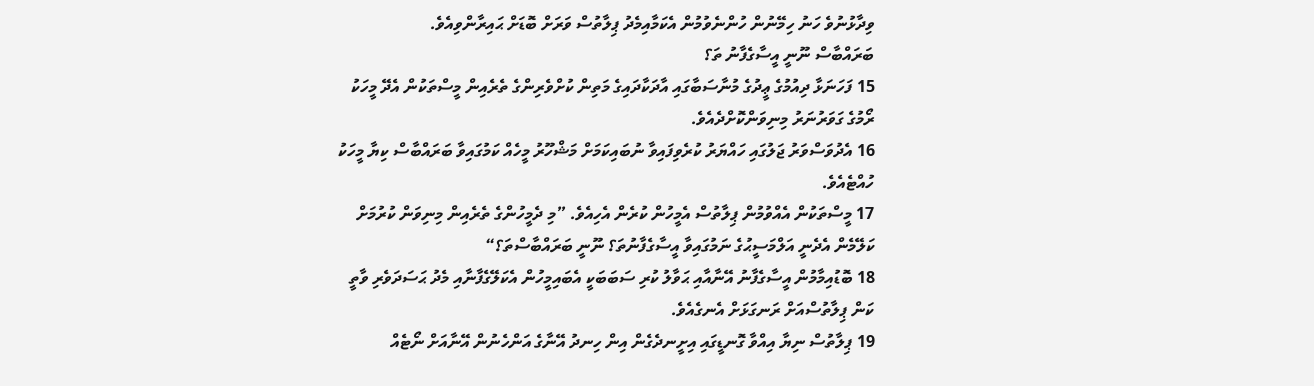ވިދާޅުނުވެ ހަނު ހިމޭނުން ހުންނެވުމުން އެކަމާއިމެދު ޕިލާތުސް ވަރަށް ބޮޑަށް ޙައިރާންވިއެވެ.
ބަރައްބާސް ނޫނީ އީސާގެފާނު ތަ؟
15 ފަހަނަޅާ ދިއުމުގެ ޢީދުގެ މުނާސަބާގައި އާދަކާދައިގެ މަތިން ކުށްވެރިންގެ ތެރެއިން މީސްތަކުން އެދޭ މީހަކު ރޯމުގެ ގަވަރުނަރު މިނިވަންކޮށްދެއެވެ.
16 އެދުވަސްވަރު ޖަލުގައި ހައްޔަރު ކުރެވިފައިވާ ނުބައިކަމަށް މަޝްހޫރު މީހެއް ކަމުގައިވާ ބަރައްބާސް ކިޔާ މީހަކު ހުއްޓެއެވެ.
17 މީސްތަކުން އެއްވުމުން ޕިލާތުސް އެމީހުން ކުރެން އެހިއެވެ. ”މި ދެމީހުންގެ ތެރެއިން މިނިވަން ކުރުމަށް ކަލޭމެން އެދެނީ އަލްމަސީޙުގެ ނަމުގައިވާ އީސާގެފާނުތަ؟ ނޫނީ ބަރައްބާސްތަ؟“
18 ބޮޑުއިމާމުން އީސާގެފާނު އޭނާއާއި ޙަވާލު ކުރި ސަބަބަކީ އެބައިމީހުން އެކަލޭގެފާނާއި މެދު ޙަސަދަވެރި ވާތީ ކަން ޕިލާތުސްއަށް ރަނގަޅަށް އެނގެއެވެ.
19 ޕިލާތުސް ނިޔާ އިއްވާ ގޮނޑީގައި އިށީނދެގެން އިން ހިނދު އޭނާގެ އަންހެނުން އޭނާއަށް ނޯޓެއް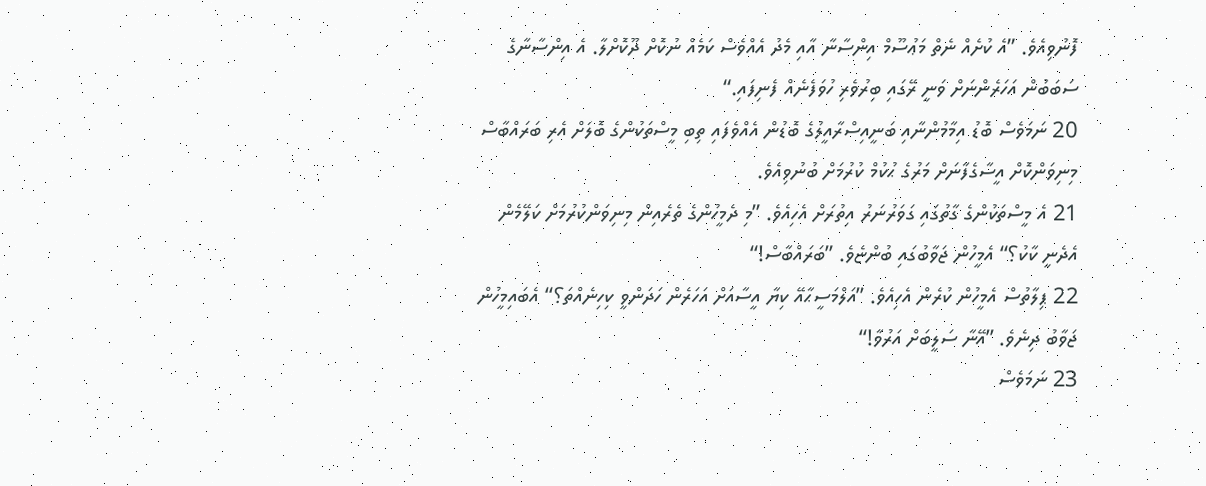ފޮނުވިއެވެ. ”އެ ކުށެއް ނެތް މަޢުސޫމް އިންސާނާ އާއި މެދު އެއްވެސް ކަމެއް ނުކޮށް ދޫކޮށްލާ. އެ އިންސާނާގެ ސަބަބުން އަހަރެންނަށް ވަނީ ރޭގައި ބިރުވެރި ހުވަފެނެއް ފެނިފައި.“
20 ނަމަވެސް ބޮޑު އިމާމުންނާއި ބަނީއިސްރާއީލުގެ ބޮޑުން އެއްވެފައި ތިބި މީސްތަކުންގެ ބޮލަށް އެރި ބަރައްބާސް މިނިވަންކޮށް އީސާގެފާނަށް މަރުގެ ޙުކުމް ކުރުމަށް ބުނުވިއެވެ.
21 އެ މީސްތަކުންގެ ގާތުގައި ގަވަރުނަރު އިތުރަށް އެހިއެވެ. ”މި ދެމީހުންގެ ތެރެއިން މިނިވަންކުރުމަށް ކަލޭމެން އެދެނީ ކާކު؟“ އެމީހުން ޖަވާބުގައި ބުންޏެވެ. ”ބަރައްބާސް!“
22 ޕިލާތުސް އެމީހުން ކުރެން އެހިއެވެ. ”އަލްމަސީޙާއޭ ކިޔާ އީސާއަށް އަހަރެން ހަދަންވީ ކިހިނެއްތަ؟“ އެބައިމީހުން ޖަވާބު ދިނެވެ. ”އޭނާ ސަލީބަށް އަރުވާ!“
23 ނަމަވެސް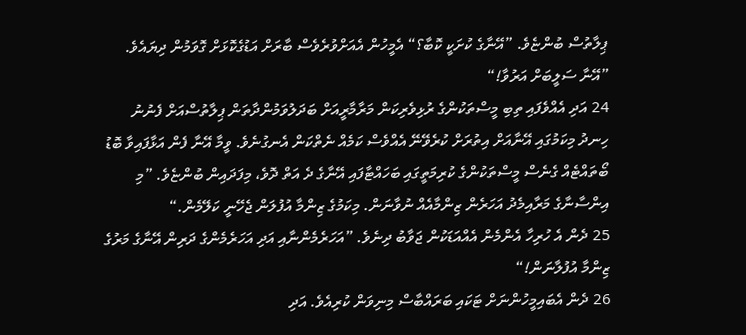ޕިލާތުސް ބުންޏެވެ. ”އޭނާގެ ކުށަކީ ކޮބާ؟“ އެމީހުން އެއަށްވުރެވެސް ބާރަށް އަޑުގެކޮޅަށް ގޮވަމުން ދިޔައެވެ. ”އޭނާ ސަލީބަށް އަރުވާ!“
24 އަދި އެއްވެފައި ތިބި މީސްތަކުންގެ ރުޅިވެރިކަން މަރާމާރީއަށް ބަދަލުވަމުންދާތަން ޕިލާތުސްއަށް ފެނުނު ހިނދު މިކަމުގައި އޭނާއަށް އިތުރަށް ކުރެވޭނޭ އެއްވެސް ކަމެއް ނެތްކަން އެނގުނެވެ. ވީމާ އޭނާ ފެން އަޅާފައިވާ ބޮޑު ބޯތައްޓެއް ގެނެސް މީސްތަކުންގެ ކުރިމަތީގައި ބަހައްޓާފައި އޭނާގެ ދެ އަތް ދޮވެ، މިފަދައިން ބުންޏެވެ. ”މި އިންސާނާގެ މަރާއިމެދު އަހަރެން ޒިންމާއެއް ނުވާނަން. މިކަމުގެ ޒިންމާ އުފުލަން ޖެހޭނީ ކަލޭމެން.“
25 ދެން އެ ހުރިހާ އެންމެން އެއްއަޑަކުން ޖަވާބު ދިނެވެ. ”އަހަރެމެންނާއި އަދި އަހަރެމެންގެ ދަރިން އޭނާގެ މަރުގެ ޒިންމާ އުފުލާނަން!“
26 ދެން އެބައިމީހުންނަށް ޓަކައި ބަރައްބާސް މިނިވަން ކުރިއެވެ. އަދި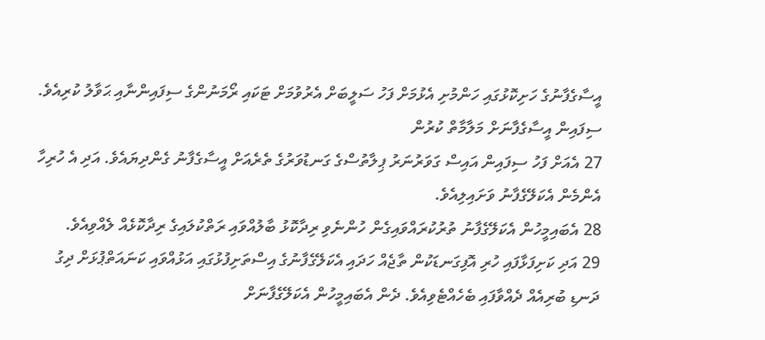އީސާގެފާނުގެ ހަށިކޮޅުގައި ހަންމުށި އެޅުމަށް ފަހު ސަލީބަށް އެރުވުމަށް ޓަކައި ރޯމަނުންގެ ސިފައިންނާއި ޙަވާލު ކުރިއެވެ.
ސިފައިން އީސާގެފާނަށް މަލާމާތް ކުރުން
27 އެއަށް ފަހު ސިފައިން އައިސް ގަވަރުނަރު ޕިލާތުސްގެ ގަނޑުވަރުގެ ތެރެއަށް އީސާގެފާނު ގެންދިޔައެވެ. އަދި އެ ހުރިހާ އެންމެން އެކަލޭގެފާނު ވަށައިލިއެވެ.
28 އެބައިމީހުން އެކަލޭގެފާނު ތުރުކުރައްވައިގެން ހުންނެވި ރިދާކޮޅު ބާލުއްވައި ރަތްކުލައިގެ ރިދާކޮޅެއް ލެއްވިއެވެ.
29 އަދި ކަށިފަޅާފައި ހުރި އޮފިގަނޑަކުން ތާޖެއް ހަދައި އެކަލޭގެފާނުގެ އިސްތަށިފުޅުގައި އަޅުއްވައި ކަނައަތްޕުޅަށް ދިގު ދަނޑި ބުރިއެއް ދެއްވާފައި ބެހެއްޓެވިއެވެ. ދެން އެބައިމީހުން އެކަލޭގެފާނަށް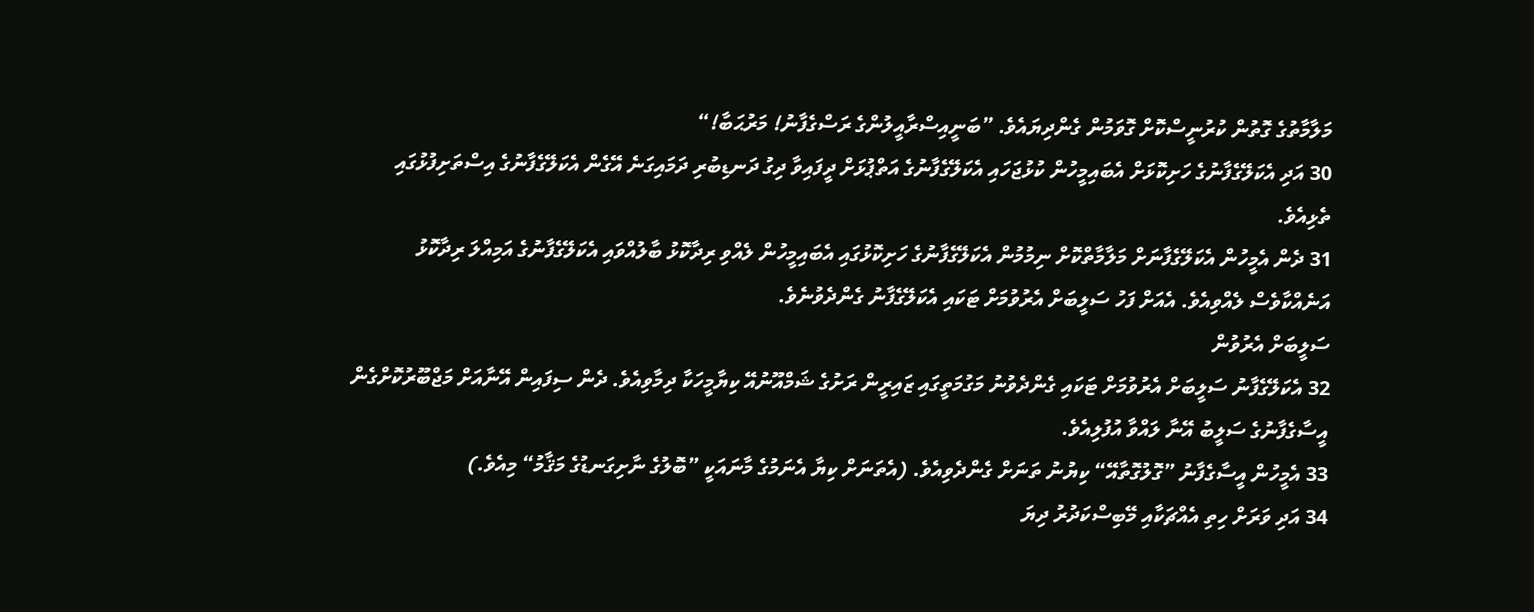މަލާމާތުގެ ގޮތުން ކުރުނީސްކޮށް ގޮވަމުން ގެންދިޔައެވެ. ”ބަނީއިސްރާއީލުންގެ ރަސްގެފާނު! މަރުޙަބާ!“
30 އަދި އެކަލޭގެފާނުގެ ހަށިކޮޅަށް އެބައިމީހުން ކުޅުޖަހައި އެކަލޭގެފާނުގެ އަތްޕުޅަށް ދީފައިވާ ދިގު ދަނޑިބުރި ދަމައިގަނެ އޭގެން އެކަލޭގެފާނުގެ އިސްތަށިފުޅުގައި ތެޅިއެވެ.
31 ދެން އެމީހުން އެކަލޭގެފާނަށް މަލާމާތްކޮށް ނިމުމުން އެކަލޭގެފާނުގެ ހަށިކޮޅުގައި އެބައިމީހުން ލެއްވި ރިދާކޮޅު ބާލުއްވައި އެކަލޭގެފާނުގެ އަމިއްލަ ރިދާކޮޅު އަނެއްކާވެސް ލެއްވިއެވެ. އެއަށް ފަހު ސަލީބަށް އެރުވުމަށް ޓަކައި އެކަލޭގެފާނު ގެންދެވުނެވެ.
ސަލީބަށް އެރުވުން
32 އެކަލޭގެފާނު ސަލީބަށް އެރުވުމަށް ޓަކައި ގެންދެވުނު މަގުމަތީގައި ޒައިރީން ރަށުގެ ޝަމްއޫނުއޭ ކިޔާމީހަކާ ދިމާވިއެވެ. ދެން ސިފައިން އޭނާއަށް މަޖްބޫރުކޮށްގެން އީސާގެފާނުގެ ސަލީބު އޭނާ ލައްވާ އުފުލިއެވެ.
33 އެމީހުން އީސާގެފާނު ”ގޮލުގޮތާއޭ“ ކިޔުނު ތަނަށް ގެންދެވިއެވެ. (އެތަނަށް ކިޔާ އެނަމުގެ މާނައަކީ ”ބޮލުގެ ނާށިގަނޑުގެ މަޤާމު“ މިއެވެ.)
34 އަދި ވަރަށް ހިތި އެއްޗަކާއި މޭބިސްކަދުރު ދިޔަ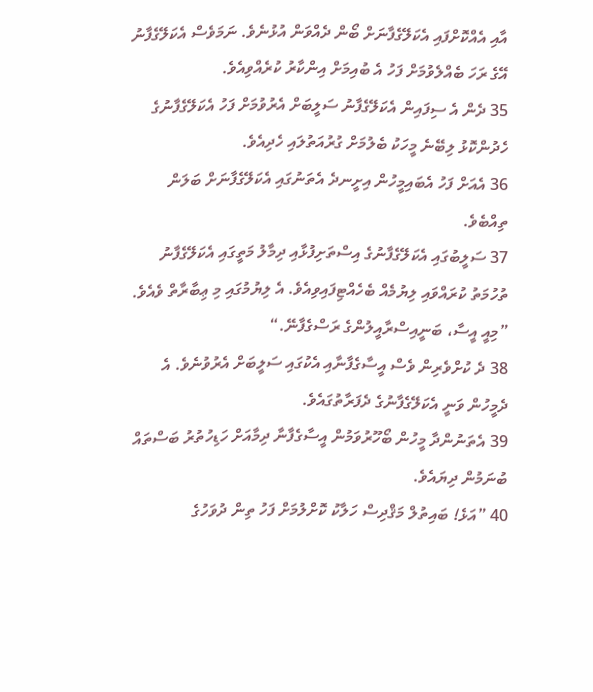އާއި އެއްކޮށްފައި އެކަލޭގެފާނަށް ބޯން ދެއްވަން އުޅުނެވެ. ނަމަވެސް އެކަލޭގެފާނު އޭގެ ރަހަ ބެއްލެވުމަށް ފަހު އެ ބުއިމަށް އިންކާރު ކުރެއްވިއެވެ.
35 ދެން އެ ސިފައިން އެކަލޭގެފާނު ސަލީބަށް އެރުވުމަށް ފަހު އެކަލޭގެފާނުގެ ހެދުންކޮޅު ލިބޭނެ މީހަކު ބެލުމަށް ގުރުއަތުލައި ހެދިއެވެ.
36 އެއަށް ފަހު އެބައިމީހުން އިށީނދެ އެތަނުގައި އެކަލޭގެފާނަށް ބަލަން ތިއްބެވެ.
37 ސަލީބުގައި އެކަލޭގެފާނުގެ އިސްތަށިފުޅާއި ދިމާލު މަތީގައި އެކަލޭގެފާނު ތުހުމަތު ކުރައްވައި ލިޔުމެއް ބެހެއްޓިފައިވިއެވެ. އެ ލިޔުމުގައި މި ޢިބާރާތް ވެއެވެ. ”މިއީ އީސާ، ބަނީއިސްރާއީލުންގެ ރަސްގެފާނޭ.“
38 ދެ ކުށްވެރިން ވެސް އީސާގެފާނާއި އެކުގައި ސަލީބަށް އެރުވުނެވެ. އެ ދެމީހުން ވަނީ އެކަލޭގެފާނުގެ ދެފަރާތުގައެވެ.
39 އެތަނުންދާ މީހުން ބޯހޫރުވަމުން އީސާގެފާނާ ދިމާއަށް ހަޑިހުތުރު ބަސްތައް ބުނަމުން ދިޔައެވެ.
40 ”އަޅެ! ބައިތުލް މަޤްދިސް ހަލާކު ކޮށްލުމަށް ފަހު ތިން ދުވަހުގެ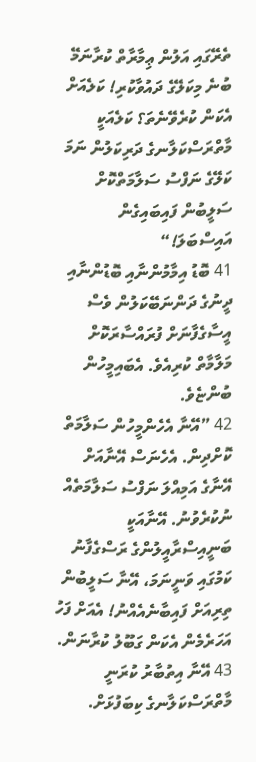ތެރޭގައި އަލުން ޢިމާރާތް ކުރާނަމޭ ބުނެ މިކަލޭގެ ދައުވާކުރި! ކަލެއަށް އެކަން ކުރެވޭނެތަ؟ ކަލެއަކީ މާތްރަސްކަލާނގެ ދަރިކަލުން ނަމަ ކަލޭގެ ނަފްސު ސަލާމަތްކޮށް ސަލީބުން ފައިބައިގެން އައިސްބަލަ!“
41 ބޮޑު އިމާމުންނާއި ބޮޑުންނާއި ދީނުގެ ދަންނަބޭކަލުން ވެސް އީސާގެފާނަށް ފުރައްސާރަކޮށް މަލާމާތް ކުރިއެވެ. އެބައިމީހުން ބުންޏެވެ.
42 ”އޭނާ އެހެންމީހުން ސަލާމަތް ކޮށްދިން. އެހެނަސް އޭނާއަށް އޭނާގެ އަމިއްލަ ނަފްސު ސަލާމަތެއް ނުކުރެވުނު. އޭނާއަކީ ބަނީއިސްރާއީލުންގެ ރަސްގެފާނު ކަމުގައި ވަނީނަމަ، އޭނާ ސަލީބުން ތިރިއަށް ފައިބާނެއެއްނު! އެއަށް ފަހު އަހަރެމެން އެކަން ގަބޫލު ކުރާނަން.
43 އޭނާ އިތުބާރު ކުރަނީ މާތްރަސްކަލާނގެ ކިބަފުޅަށް.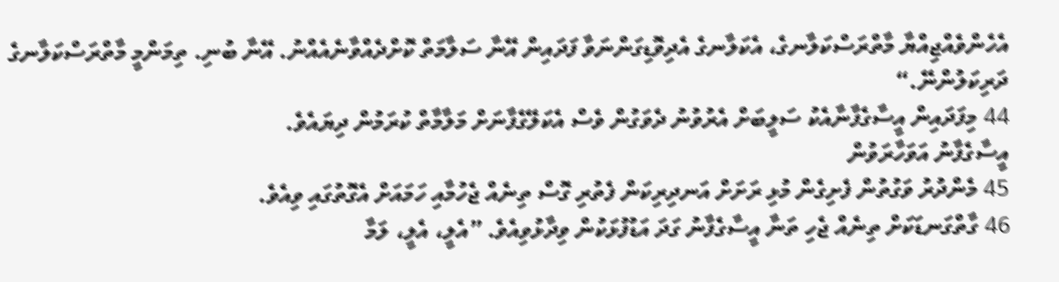އެހެންވެއްޖިއްޔާ މާތްރަސްކަލާނގެ، އެކަލާނގެ އެދިވޮޑިގަންނަވާ ފަދައިން އޭނާ ސަލާމަތް ކޮށްދެއްވާނެއެއްނު. އޭނާ ބުނި. ތިމަންމީ މާތްރަސްކަލާނގެ ދަރިކަލުންނޭ.“
44 މިފަދައިން އީސާގެފާނާއެކު ސަލީބަށް އެރުވުނު ދެވަގުން ވެސް އެކަލޭގެފާނަށް މަލާމާތް ކުރަމުން ދިޔައެވެ.
އީސާގެފާނު އަވަހާރަވުން
45 މެންދުރު ވަގުތުން ފެށިގެން މުޅި ރަށަށް އަނދިރިކަން ފެތުރި ގޮސް ތިނެއް ޖެހުމާއި ހަމައަށް އެގޮތުގައި ވިއެވެ.
46 ގާތްގަނޑަކަށް ތިނެއް ޖެހި ތަނާ އީސާގެފާނު ގަދަ އަޑުފުޅަކުން ވިދާޅުވިއެވެ. ”އެލީ، އެލީ، ލަމާ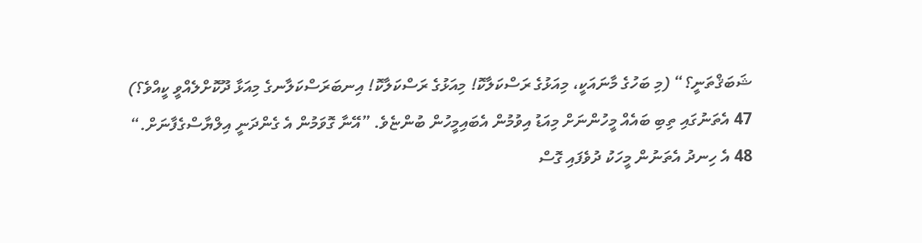ޝަބަޤްތަނީ؟“ (މި ބަހުގެ މާނައަކީ، މިއަޅުގެ ރަސްކަލާކޮ! މިއަޅުގެ ރަސްކަލާކޮ! އިނބަރަސްކަލާނގެ މިއަޅާ ދޫކޮށްލެއްވީ ކީއްވެ؟)
47 އެތަނުގައި ތިބި ބައެއް މީހުންނަށް މިއަޑު އިވުމުން އެބައިމީހުން ބުންޏެވެ. ”އޭނާ ގޮވަމުން އެ ގެންދަނީ އިލްޔާސްގެފާނަށް.“
48 އެ ހިނދު އެތަނުން މީހަކު ދުވެފައި ގޮސް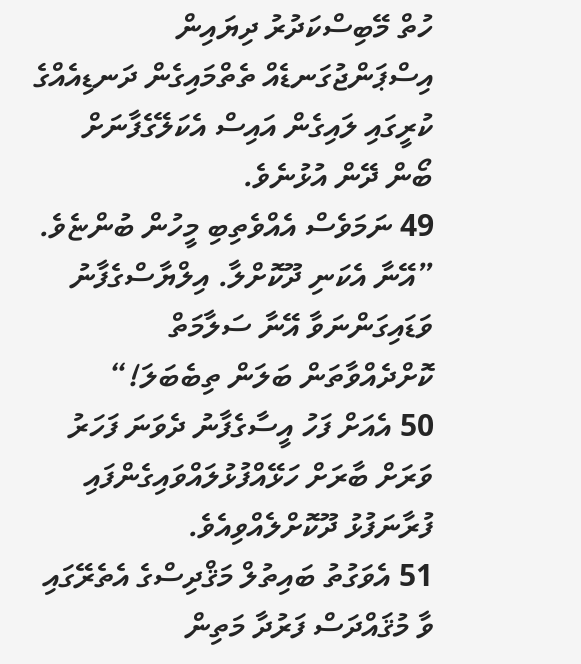ހުތް މޭބިސްކަދުރު ދިޔައިން އިސްޕަންޖުގަނޑެއް ތެތްމައިގެން ދަނޑިއެއްގެ ކުރީގައި ލައިގެން އައިސް އެކަލޭގެފާނަށް ބޯން ދޭން އުޅުނެވެ.
49 ނަމަވެސް އެއްވެތިބި މީހުން ބުންޏެވެ. ”އޭނާ އެކަނި ދޫކޮށްލާ. އިލްޔާސްގެފާނު ވަޑައިގަންނަވާ އޭނާ ސަލާމަތް ކޮށްދެއްވާތަން ބަލަން ތިބެބަލަ!“
50 އެއަށް ފަހު އީސާގެފާނު ދެވަނަ ފަހަރު ވަރަށް ބާރަށް ހަޅޭއްފުޅުލައްވައިގެންފައި ފުރާނަފުޅު ދޫކޮށްލެއްވިއެވެ.
51 އެވަގުތު ބައިތުލް މަޤްދިސްގެ އެތެރޭގައި ވާ މުޤައްދަސް ފަރުދާ މަތިން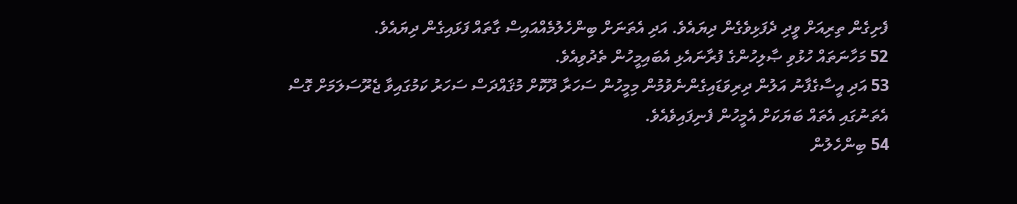ފެށިގެން ތިރިއަށް ވީދި ދެފަޅިވެގެން ދިޔައެވެ. އަދި އެތަނަށް ބިންހެލުމެއްއައިސް ގާތައް ފަޅައިގެން ދިޔައެވެ.
52 މަހާނަތައް ހުޅުވި ޞާލިހުންގެ ފުރާނައެޅި އެބައިމީހުން ތެދުވިއެވެ.
53 އަދި އީސާގެފާނު އަލުން ދިރިވަޑައިގެންނެވުމުން މިމީހުން ސަހަރާ ދޫކޮށް މުޤައްދަސް ސަހަރު ކަމުގައިވާ ޖެރޫސަލަމަށް ގޮސް އެތަނުގައި އެތައް ބަޔަކަށް އެމީހުން ފެނިފައިވެއެވެ.
54 ބިންހެލުން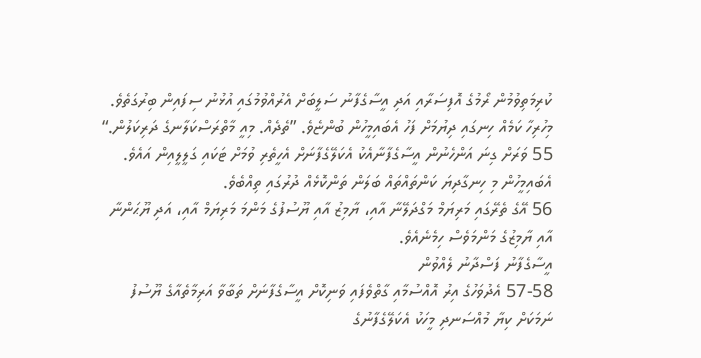ކުރިމަތިވުމުން ރޯމުގެ އޮފިސަރާއި އަދި އީސާގެފާނު ސަލީބަށް އެރުއްވުމުގައި އުޅުނު ސިފައިން ބިރުގަތެވެ. މިހުރިހާ ކަމެއް ހިނގައި ދިޔުމަށް ފަހު އެބައިމީހުން ބުންޏެވެ. ”ތެދެއް. މިއީ މާތްރަސްކަލާނގެ ދަރިކަލުން.“
55 ވަރަށް ގިނަ އަންހެނުން އީސާގެފާނާއެކު އެކަލޭގެފާނަށް އެހީތެރި ވުމަށް ޓަކައި ގަލީލީއިން އައެވެ. އެބައިމީހުން މި ހިނގާދިޔަ ކަންތައްތައް ބަލަން ތަންކޮޅެއް ދުރުގައި ތިއްބެވެ.
56 އޭގެ ތެރޭގައި މަރިޔަމް މަގްދަލޭނާ އާއި، ޔާމިޒު އާއި ޔޫސުފުގެ މަންމަ މަރިޔަމް އާއި، އަދި ޔޫޙަންނާ އާއި ޔާމިޒުގެ މަންމަވެސް ހިމެނެއެވެ.
އީސާގެފާނު ފަސްދާނު ލެއްވުން
57-58 އެދުވަހުގެ އިރު އޮއްސުމާއި ގާތްވެފައި ވަނިކޮށް އީސާގެފާނަށް ތަބާވާ އަރިމާތެއާގެ ޔޫސުފު ނަމަކަށް ކިޔާ މުއްސަނދި މީހަކު އެކަލޭގެފާނުގެ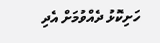ހަށިކޮޅު ދެއްވުމަށް އެދި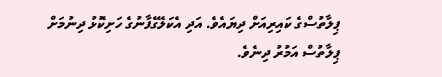ޕިލާތުސްގެ ކައިރިއަށް ދިޔައެވެ. އަދި އެކަލޭގެފާނުގެ ހަށިކޮޅު ދިނުމަށް ޕިލާތުސް އަމުރު ދިނެވެ.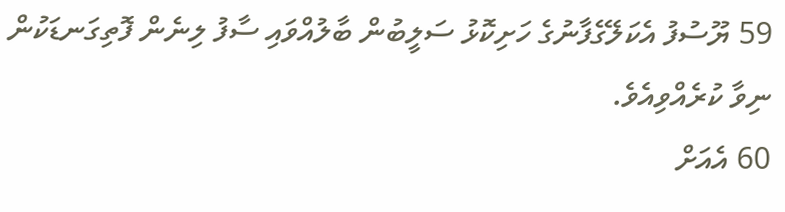59 ޔޫސުފު އެކަލޭގެފާނުގެ ހަށިކޮޅު ސަލީބުން ބާލުއްވައި ސާފު ލިނެން ފޮތިގަނޑަކުން ނިވާ ކުރެއްވިއެވެ.
60 އެއަށް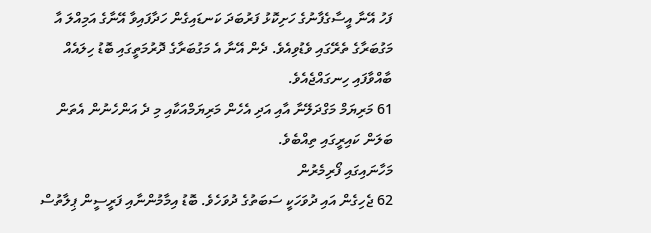ފަހު އޭނާ އީސާގެފާނުގެ ހަށިކޮޅު ފަރުބަދަ ކަނޑައިގެން ހަދާފައިވާ އޭނާގެ އަމިއްލަ އާ މަގުބަރާގެ ތެރޭގައި ވެޑުވިއެވެ. ދެން އޭނާ އެ މަގުބަރާގެ ދޮރުމަތީގައި ބޮޑު ހިލައެއް ބާއްވާފައި ހިނގައްޖެއެވެ.
61 މަރިޔަމް މަގްދަލޭނާ އާއި އަދި އެހެން މަރިޔަމްއަކާއި މި ދެ އަންހެނުން އެތަން ބަލަން ކައިރީގައި ތިއްބެވެ.
މަހާނައިގައި ފޯރިމެރުން
62 ޖެހިގެން އައި ދުވަހަކީ ސަބަތުގެ ދުވަހެވެ. ބޮޑު އިމާމުންނާއި ފަރީސީން ޕިލާތުސް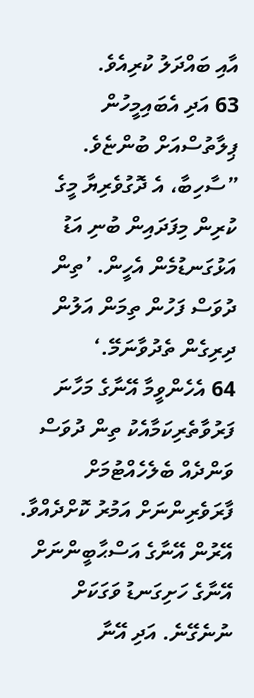އާއި ބައްދަލު ކުރިއެވެ.
63 އަދި އެބައިމީހުން ޕިލާތުސްއަށް ބުންޏެވެ. ”ސާހިބާ، އެ ދޮގުވެރިޔާ މީގެ ކުރިން މިފަދައިން ބުނި އަޑު އަޅުގަނޑުމެން އެހީން. ’ތިން ދުވަސް ފަހުން ތިމަން އަލުން ދިރިގެން ތެދުވާނަމޭ.‘
64 އެހެންވީމާ އޭނާގެ މަހާނަ ފަރުވާތެރިކަމާއެކު ތިން ދުވަސް ވަންދެއް ބެލެހެއްޓުމަށް ފާރަވެރިންނަށް އަމުރު ކޮށްދެއްވާ. އޭރުން އޭނާގެ އަސްޙާބީންނަށް އޭނާގެ ހަށިގަނޑު ވަގަކަށް ނުނެގޭނެ. އަދި އޭނާ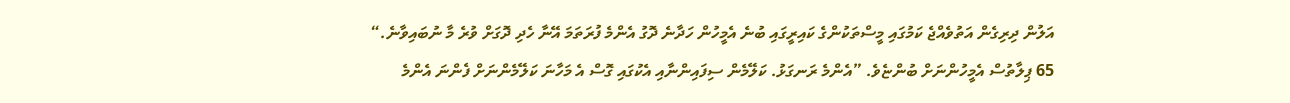އަލުން ދިރިގެން އަތުވެއްޖެ ކަމުގައި މީސްތަކުންގެ ކައިރީގައި ބުނެ އެމީހުން ހަދާނެ ދޮގު އެންމެ ފުރަތަމަ އޭނާ ހެދި ދޮގަށް ވުރެ މާ ނުބައިވާނެ.“
65 ޕިލާތުސް އެމީހުންނަށް ބުންޏެވެ. ”އެންމެ ރަނގަޅު. ކަލޭމެން ސިފައިންނާއި އެކުގައި ގޮސް އެ މަހާނަ ކަލޭމެންނަށް ފެންނަ އެންމެ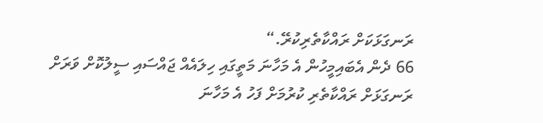ރަނގަޅަކަށް ރައްކާތެރިކުރޭ.“
66 ދެން އެބައިމީހުން އެ މަހާނަ މަތީގައި ހިލައެއް ޖައްސައި ސީލުކޮށް ވަރަށް ރަނގަޅަށް ރައްކާތެރި ކުރުމަށް ފަހު އެ މަހާނަ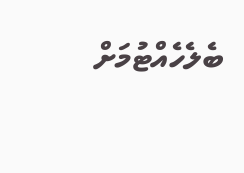ބެލެހެއްޓުމަށް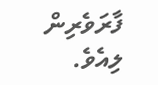ފާރަވެރިން ލިއެވެ.